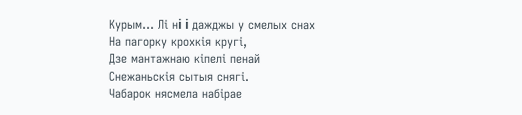Курым... Лi нi i дажджы у смелых снах
На пагорку крохкiя кругi,
Дзе мантажнаю кіпелі пенай
Снежаньскія сытыя снягі.
Чабарок нясмела набiрае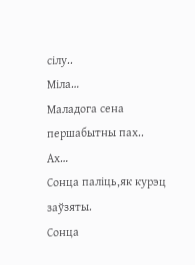сiлу..
Мiла…
Маладога сена першабытны пах..
Ах…
Сонца палiць,як курэц заўзяты.
Сонца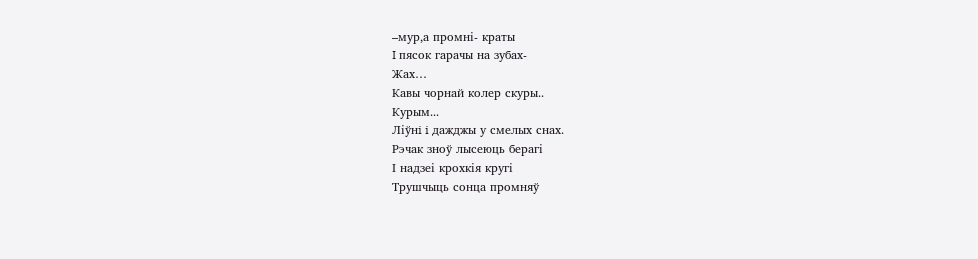–мур,а промнi- краты
I пясок гарачы на зубах-
Жах…
Кавы чорнай колер скуры..
Курым...
Лiўнi i дажджы у смелых снах.
Рэчак зноў лысеюць берагi
І надзеi крохкiя кругi
Трушчыць сонца промняў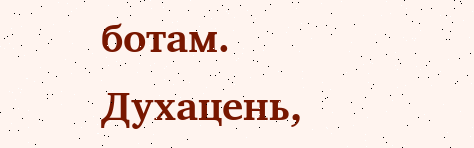ботам.
Духацень,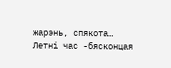жарэнь, спякота…
Летнi час -бясконцая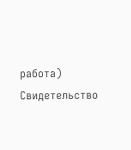работа)
Свидетельство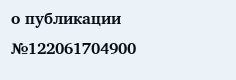о публикации №122061704900